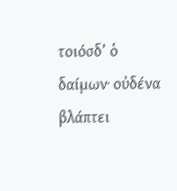τοιόσδ’ ὁ δαίμων· οὐδένα βλάπτει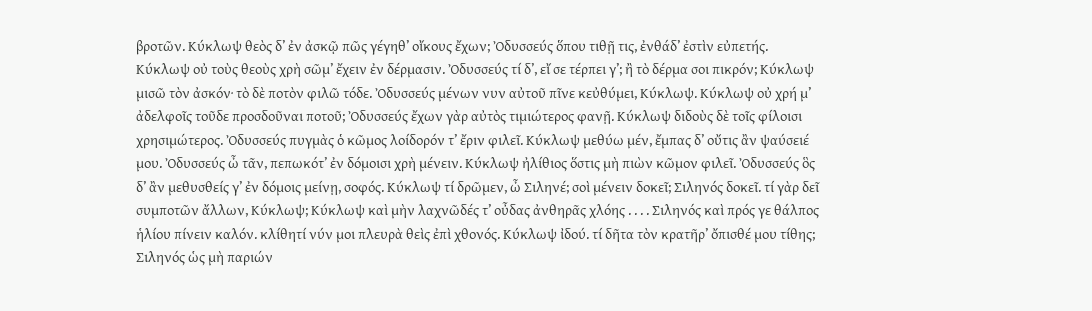βροτῶν. Κύκλωψ θεὸς δ’ ἐν ἀσκῷ πῶς γέγηθ’ οἴκους ἔχων; Ὀδυσσεύς ὅπου τιθῇ τις, ἐνθάδ’ ἐστὶν εὐπετής. Κύκλωψ οὐ τοὺς θεοὺς χρὴ σῶμ’ ἔχειν ἐν δέρμασιν. Ὀδυσσεύς τί δ’, εἴ σε τέρπει γ’; ἢ τὸ δέρμα σοι πικρόν; Κύκλωψ μισῶ τὸν ἀσκόν· τὸ δὲ ποτὸν φιλῶ τόδε. Ὀδυσσεύς μένων νυν αὐτοῦ πῖνε κεὐθύμει, Κύκλωψ. Κύκλωψ οὐ χρή μ’ ἀδελφοῖς τοῦδε προσδοῦναι ποτοῦ; Ὀδυσσεύς ἔχων γὰρ αὐτὸς τιμιώτερος φανῇ. Κύκλωψ διδοὺς δὲ τοῖς φίλοισι χρησιμώτερος. Ὀδυσσεύς πυγμὰς ὁ κῶμος λοίδορόν τ’ ἔριν φιλεῖ. Κύκλωψ μεθύω μέν, ἔμπας δ’ οὔτις ἂν ψαύσειέ μου. Ὀδυσσεύς ὦ τᾶν, πεπωκότ’ ἐν δόμοισι χρὴ μένειν. Κύκλωψ ἠλίθιος ὅστις μὴ πιὼν κῶμον φιλεῖ. Ὀδυσσεύς ὃς δ’ ἂν μεθυσθείς γ’ ἐν δόμοις μείνῃ, σοφός. Κύκλωψ τί δρῶμεν, ὦ Σιληνέ; σοὶ μένειν δοκεῖ; Σιληνός δοκεῖ. τί γὰρ δεῖ συμποτῶν ἄλλων, Κύκλωψ; Κύκλωψ καὶ μὴν λαχνῶδές τ’ οὖδας ἀνθηρᾶς χλόης . . . . Σιληνός καὶ πρός γε θάλπος ἡλίου πίνειν καλόν. κλίθητί νύν μοι πλευρὰ θεὶς ἐπὶ χθονός. Κύκλωψ ἰδού. τί δῆτα τὸν κρατῆρ’ ὄπισθέ μου τίθης; Σιληνός ὡς μὴ παριών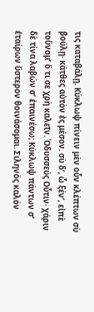τις καταβάλῃ. Κύκλωψ πίνειν μὲν οὖν κλέπτων σὺ βούλῃ· κάτθες αὐτὸν ἐς μέσον. σὺ δ’, ὦ ξέν’, εἰπὲ τοὔνομ’ ὅ τι σε χρὴ καλεῖν. Ὀδυσσεύς Οὖτιν· χάριν δὲ τίνα λαβών σ’ ἐπαινέσω; Κύκλωψ πάντων σ’ ἑταίρων ὕστερον θοινάσομαι. Σιληνός καλόν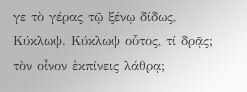γε τὸ γέρας τῷ ξένῳ δίδως, Κύκλωψ. Κύκλωψ οὗτος, τί δρᾷς; τὸν οἶνον ἐκπίνεις λάθρᾳ;